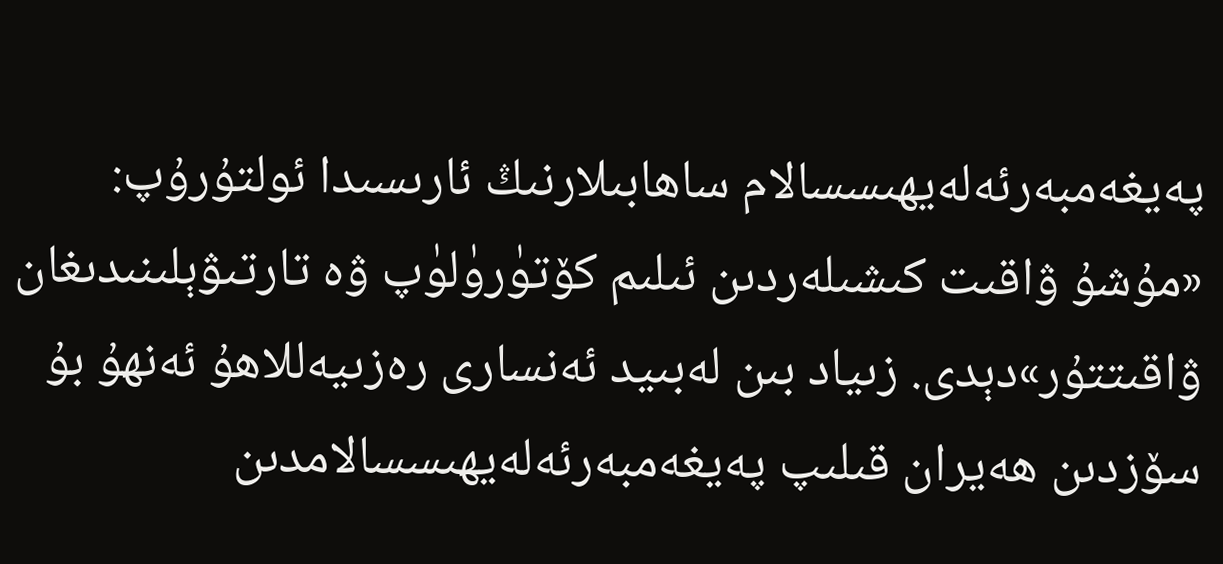پەيغەمبەرئەلەيھىسسالام ساھابىلارنىڭ ئارىسىدا ئولتۇرۇپ: «مۇشۇ ۋاقىت كىشىلەردىن ئىلىم كۆتۈرۈلۈپ ۋە تارتىۋېلىنىدىغان ۋاقىتتۇر»دېدى. زىياد بىن لەبىيد ئەنسارى رەزىيەللاھۇ ئەنھۇ بۇ سۆزدىن ھەيران قىلىپ پەيغەمبەرئەلەيھىسسالامدىن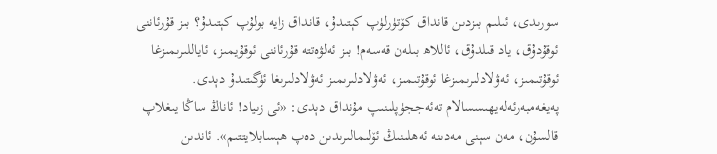سورىدى، ئىلىم بىزدىن قانداق كۆتۈرلۈپ كېتىدۇ، قانداق زايە بولۇپ كېتىدۇ؟ بىز قۇرئاننى ئوقۇدۇق، ياد قىلدۇق، ئاللاھ بىلەن قەسەم! بىز ئەلۋەتتە قۇرئاننى ئوقۇيمىز، ئاياللىرىمىزغا ئوقۇتىمىز، ئەۋلادلىرىمىزغا ئوقۇتىمىز، ئەۋلادلىرىمىز ئەۋلادلىرىغا ئۈگىتىدۇ دېدى. پەيغەمبەرئەلەيھىسسالام تەئەججۈپلىنىپ مۇنداق دېدى: «ئى زىياد! ئاناڭ ساڭا يىغلاپ قالسۇن، مەن سېنى مەدىنە ئەھلىنىڭ ئۆلىمالىرىدىن دەپ ھېسابلايتتىم». ئاندىن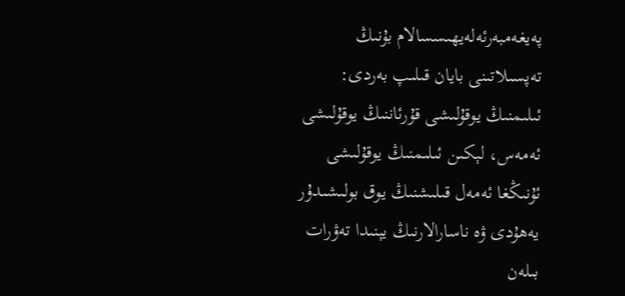پەيغەمبەرئەلەيھىسسالام بۇنىڭ تەپسىلاتىنى بايان قىلىپ بەردى: ئىلىمنىڭ يوقۇلىشى قۇرئاننىڭ يوقۇلىشى ئەمەس، لېكىن ئىلىمنىڭ يوقۇلىشى ئۇنىڭغا ئەمەل قىلىشنىڭ يوق بولىشىدۇر يەھۇدى ۋە ناسارالارنىڭ يېنىدا تەۋرات بىلەن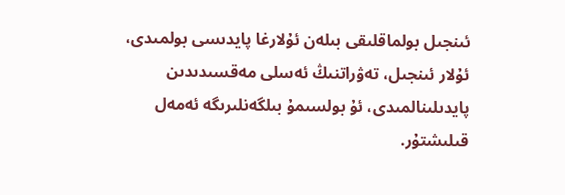ئىنجىل بولماقلىقى بىلەن ئۇلارغا پايدىسى بولمىدى، ئۇلار ئىنجىل، تەۋراتنىڭ ئەسلى مەقسىدىدىن پايدىلىنالمىدى، ئۇ بولسىمۇ بىلگەنلىرىگە ئەمەل قىلىشتۇر.